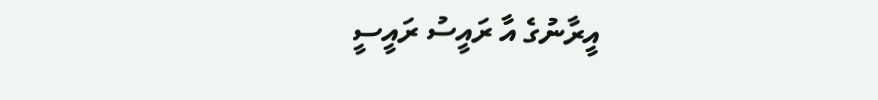އީރާނުގެ އާ ރައީސު ރައީސީ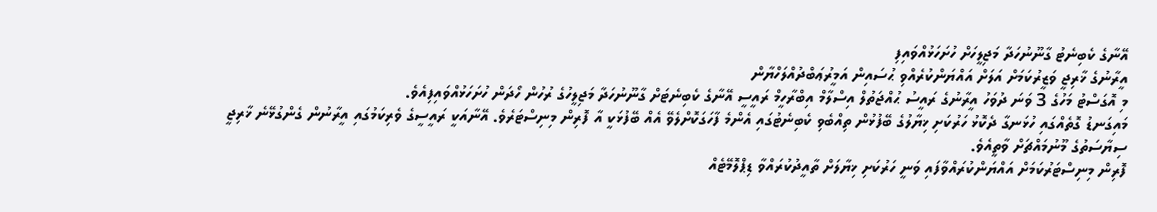އޭނާގެ ކެބިނެޓު ގާނޫނުހަދާ މަޖިލީހަށް ހުށަހަޅުއްވައިފި
އީރާނުގެ ޚާރިޖީ ވަޒީރުކަމަށް އަލަށް އައްޔަންކުރެއްވި ޙުސައިން އަމީރުޢަބްދުއްލަހްޔާން
މި އޮގަސްޓު މަހުގެ 3 ވަނަ ދުވަހު އީރާނުގެ ރައީސު ޙުއްޖަތުލް އިސްލާމް އިބްރާހީމް ރައީސީ އޭނާގެ ކެބިނެޓަށް ގާނޫނުހަދާ މަޖިލީހުގެ ރުހުން ހޯދަން ހުށަހަޅުއްވައިފިއެވެ.
މައިގަނޑު ގޮތެއްގައި ހުޅަނގާ ދެކޮޅު ހަރުކަށި ޚިޔާލުގެ ބޭފުޅުން ތިއްބެވި ކެބިނެޓުގައި އެންމެ ފާހަގަކޮށްލެވޭ އެއް ބޭފުޅަކީ އާ ފޮރިން މިނިސްޓަރެވެ. އޭނާއަކީ ރައީސީގެ ވެރިކަމުގައި އީރާނުން ގެންގުޅޭނެ ޚާރިޖީ ސިޔާސަތުގެ މޫނުމައްޗަށް ވާތީއެވެ.
ފޮރިން މިނިސްޓަރުކަމަށް އައްޔަންކުރައްވާފައި ވަނީ ހަރުކަށި ޚިޔާލަށް ތާއީދުކުރައްވާ ޑިޕްލޮމޭޓެއް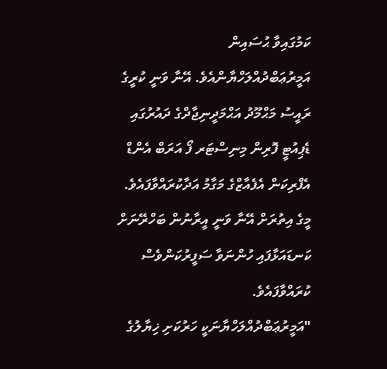ކަމުގައިވާ ޙުސައިން އަމީރުޢަބްދުއްލަހްޔާންއެވެ. އޭނާ ވަނީ ކުރީގެ ރައީސު މަޙްމޫދު އަޙްމަދީނިޖާދްގެ ދައުރުގައި ޑެޕިއުޓީ ފޮރިން މިނިސްޓަރ ފޯ އަރަބް އެންޑް އެފްރިކަން އެފެއާޒްގެ މަގާމު އަދާކުރައްވާފައެވެ. މީގެ އިތުރަށް އޭނާ ވަނީ އީރާނުން ބަހްރޭނަށް ކަނޑައަޅާފައި ހުންނަވާ ސަފީރުކަންވެސް ކުރައްވާފައެވެ.
"އަމީރުޢަބްދުއްލަހްޔާނަކީ ހަރުކަށި ޚިޔާލުގެ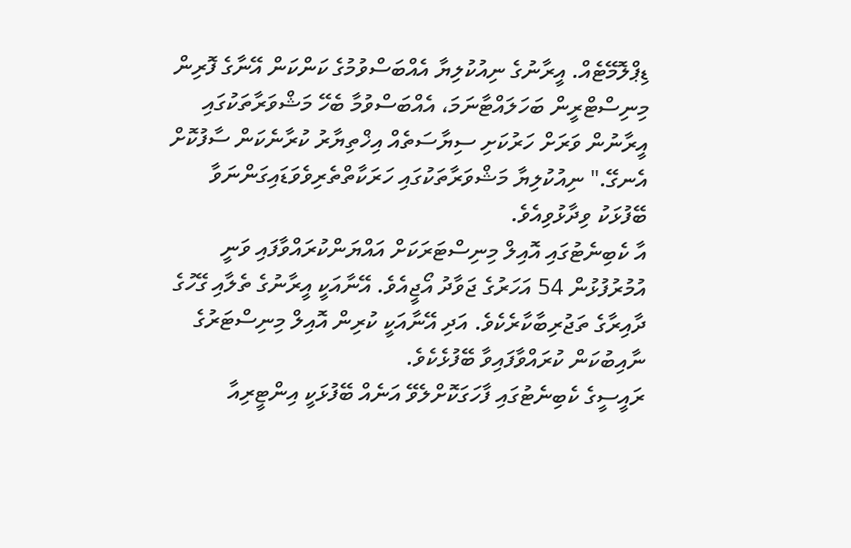ޑިޕްލޮމޭޓެއް. އީރާނުގެ ނިއުކުލިޔާ އެއްބަސްވުމުގެ ކަންކަން އޭނާގެ ފޮރިން މިނިސްޓްރީން ބަހަލައްޓާނަމަ، އެއްބަސްވުމާ ބެހޭ މަޝްވަރާތަކުގައި އީރާނުން ވަރަށް ހަރުކަށި ސިޔާސަތެއް އިޚްތިޔާރު ކުރާނެކަން ސާފުކޮށް އެނގޭ." ނިއުކުލިޔާ މަޝްވަރާތަކުގައި ހަރަކާތްތެރިވެވަޑައިގަންނަވާ ބޭފުޅަކު ވިދާޅުވިއެވެ.
އާ ކެބިނެޓުގައި އޮއިލް މިނިސްޓަރަކަށް އައްޔަންކުރައްވާފައި ވަނީ އުމުރުފުޅުން 54 އަހަރުގެ ޖަވާދު އޯޖީއެވެ. އޭނާއަކީ އީރާނުގެ ތެލާއި ގޭހުގެ ދާއިރާގެ ތަޖުރިބާކާރެކެވެ. އަދި އޭނާއަކީ ކުރިން އޮއިލް މިނިސްޓަރުގެ ނާއިބުކަން ކުރައްވާފައިވާ ބޭފުޅެކެވެ.
ރައީސީގެ ކެބިނެޓުގައި ފާހަގަކޮށްލެވޭ އަނެއް ބޭފުޅަކީ އިންޓީރިއާ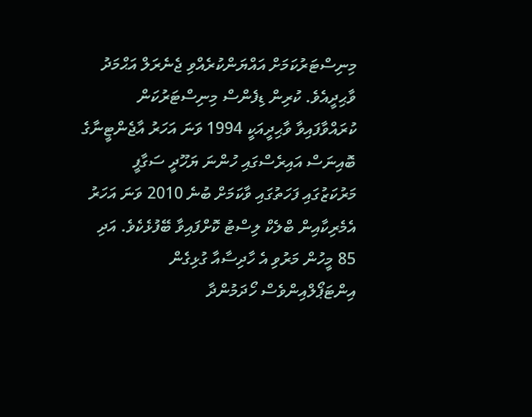މިނިސްޓަރުކަމަށް އައްޔަންކުރެއްވި ޖެނެރަލް އަޙްމަދު ވާޙިދީއެވެ. ކުރިން ޑިފެންސް މިނިސްޓަރުކަން ކުރައްވާފައިވާ ވާޙިދީއަކީ 1994 ވަނަ އަހަރު އާޖެންޓީނާގެ ބޮއިނަސް އައިރެސްގައި ހުންނަ ޔަހޫދީ ސަގާފީ މަރުކަޒުގައި ފަހަތުގައި ވާކަމަށް ބުނެ 2010 ވަނަ އަހަރު އެމެރިކާއިން ބްލެކް ލިސްޓު ކޮށްފައިވާ ބޭފުޅެކެވެ. އަދި 85 މީހުން މަރުވި އެ ހާދިސާއާ ގުޅިގެން އިންޓަޕޯލްއިންވެސް ހޯދަމުންދާ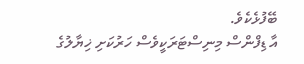ބޭފުޅެކެވެ.
އާ ޑިފްންސް މިނިސްޓަރަކީވެސް ހަރުކަށި ޚިޔާލުގެ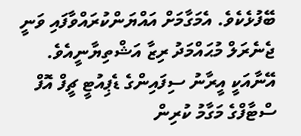ބޭފުޅެކެވެ. އެމަގާމަށް އައްޔަންކުރައްވާފައި ވަނީ ޖެނެރަލް މުޙައްމަދު ރިޒާ އަޝްތިޔާނީއެވެ. އޭނާއަކީ އީރާނު ސިފައިންގެ ޑެޕިއުޓީ ޗީފް އޮފް ސްޓާފްގެ މަގާމު ކުރިން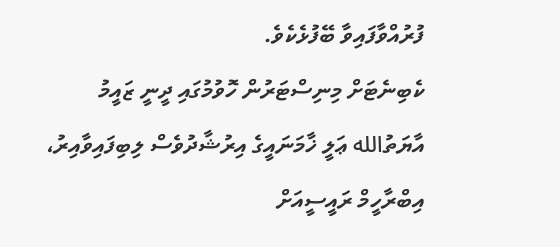ފުރުއްވާފައިވާ ބޭފުޅެކެވެ.
ކެބިނެޓަށް މިނިސްޓަރުން ހޮވުމުގައި ދީނީ ޒައީމު އާޔަތުالله ޢަލީ ޚާމަނައީގެ އިރުޝާދުވެސް ލިބިފައިވާއިރު، އިބްރާހީމް ރައީސީއަށް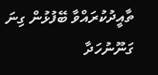ތާއީދުކުރައްވާ ބޭފުޅުން ގިނަ ގަނޫނުހަދާ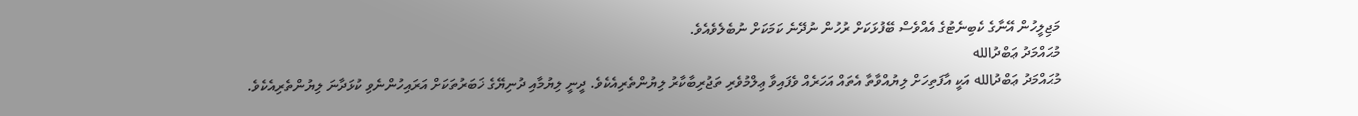މަޖިލީހުން އޭނާގެ ކެބިނެޓުގެ އެއްވެސް ބޭފުޅަކަށް ރުހުން ނުދޭނެ ކަމަކަށް ނުބެލެވެއެވެ.
މުޙައްމަދު ޢަބްދުالله
މުޙައްމަދު ޢަބްދުالله އަކީ އާފަތިހަށް ލިޔުއްވާތާ އެތައް އަހަރެއް ވެފައިވާ ޢިލްމުވެރި ތަޖުރިބާކާރު ލިޔުންތެރިއެކެވެ. ދީނީ ލިޔުމާއި ދުނިޔޭގެ ޚަބަރުތަކަށް އަރައިހުންނެވި ކުޅަދާނަ ލިޔުންތެރިއެކެވެ.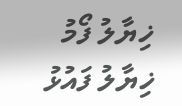ޚިޔާލު ފޯމު
ޚިޔާލު ފައުޅު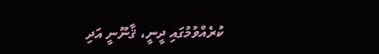ކުރެއްވުމުގައި ދީނީ، ޤާނޫނީ އަދި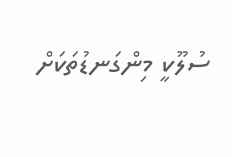ސުލޫކީ މިންގަނޑުތަކަށް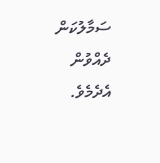ސަމާލުކަން ދެއްވުން އެދެމެވެ.